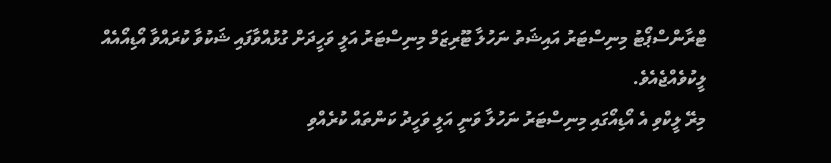ޓްރާންސްޕޯޓު މިނިސްޓަރު އައިޝަތު ނަހުލާ ޓޫރިޒަމް މިނިސްޓަރު އަލީ ވަހީދަށް ގުޅުއްވާފައި ޝަކުވާ ކުރައްވާ އޯޑިއޯއެއް ލީކުވެއްޖެއެވެ.
މިރޭ ލީކްވި އެ އޯޑިއޯގައި މިނިސްޓަރު ނަހުލާ ވަނީ އަލީ ވަހީދު ކަންތައް ކުރެއްވި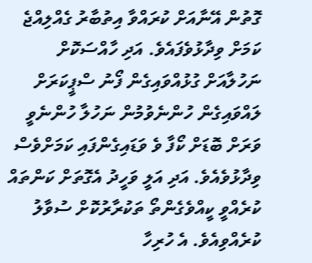ގޮތުން އޭނާއަށް ކުރައްވާ އިތުބާރު ގެއްލިއްޖެ ކަމަށް ވިދާޅުވެފައެވެ. އަދި ހާއްސަކޮށް ނަހުލާއަށް ގުޅުއްވައިގެން ފޯނު ސްޕީކަރަށް ލައްވައިގެން ހުންނެވުމުން ނަހުލާ ހުންނެވީ ވަރަށް ބޮޑަށް ކޯފާ ވެ ވަޑައިގެންފައި ކަމަށްވެސް ވިދާޅުވެއެވެ. އަދި އަލީ ވަހީދު އެގޮތަށް ކަންތައް ކުރެއްވީ ކީއްވެގެންތޯ ތަކުރާރުކޮށް ސުވާލު ކުރެއްވިއެވެ. އެ ހުރިހާ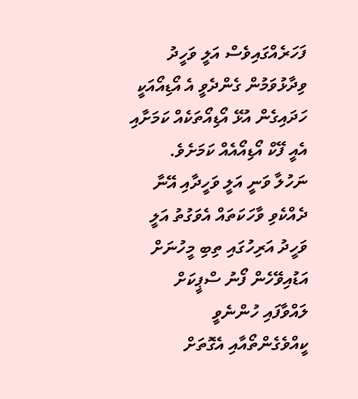ފަހަރެއްގައިވެސް އަލީ ވަހީދު ވިދާޅުވަމުން ގެންދެވީ އެ އޯޑިއޯއަކީ ހަދައިގެން އުޅޭ އޯޑިއޯތަކެއް ކަމަށާއި އެއީ ފޭކް އޯޑިއޯއެއް ކަމަށެވެ.
ނަހުލާ ވަނީ އަލީ ވަހީދާއި އޭނާ ދެއްކެވި ވާހަކަތައް އެވަގުތު އަލީ ވަހީދު އަރިހުގައި ތިބި މީހުނަށް އަޑުއިވޭހެން ފޯނު ސްޕީކަށް ލައްވާފައި ހުންނެވީ ކީއްވެގެންތޯއާއި އެގޮތަށް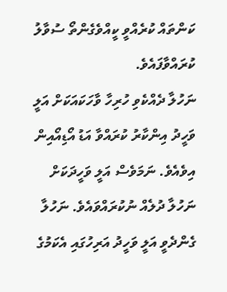ކަންތައް ކުރެއްވީ ކީއްވެގެންތޯ ސުވާލު ކުރައްވާފައެވެ.
ނަހުލާ ދެއްކެވި ހުރިހާ ވާހަކައަކަށް އަލީ ވަހީދު އިންކާރު ކުރައްވާ އަޑު އޯޑިއޯއިން އިވެއެވެ. ނަމަވެސް އަލީ ވަހީދަކަށް ނަހުލާ ދުލެއް ނުކުރައްވައެވެ. ނަހުލާ ގެންދެވީ އަލީ ވަހީދު އަރިހުގައި އެކަމުގެ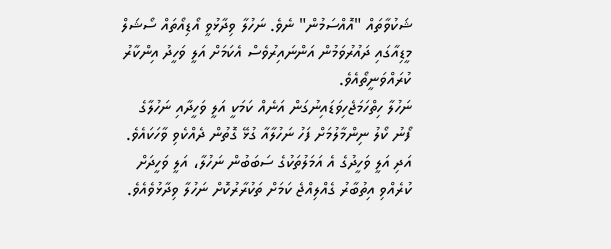ޝަކުވާތައް "އޮއްސަމުން" ނެވެ. ނަހުލާ ވިދާޅުވީ އޯޑިއޯތައް ސޯޝަލް މީޑިއާގައި ދައުރުވަމުން އަންނައިރުވެސް އެކަމަށް އަލީ ވަހީދު އިންކާރު ކުރައްވަނީތޯއެވެ.
ނަހުލާ ހިތްހަމަޖެހިވަޑައިނުގަން އަނެއް ކަމަކީ އަލީ ވަހީދާއި ނަހުލާގެ ފޯނު ކޯލު ނިންމާލުމަށް ފަހު ނަހުލާއާ ގުޅޭ ގޮތުން ދެއްކެވި ވާހަކައެވެ. އަދި އަލީ ވަހީދުގެ އެ އަމަލުތަކުގެ ސަބަބުން ނަހުލާ، އަލީ ވަހީދަށް ކުރެއްވި އިތުބާރު ގެއްލިއްޖެ ކަމަށް ތަކުރާރުކޮށް ނަހުލާ ވިދާޅުވެއެވެ.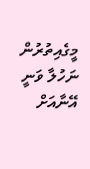މީގެއިތުރުން ނަހުލާ ވަނީ އޭނާއަށް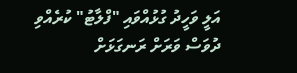އަލީ ވަހީދު ގުޅުއްވައި "ފްލާޓު" ކުރެއްވި ދުވަސް ވަރަށް ރަނގަޅަށް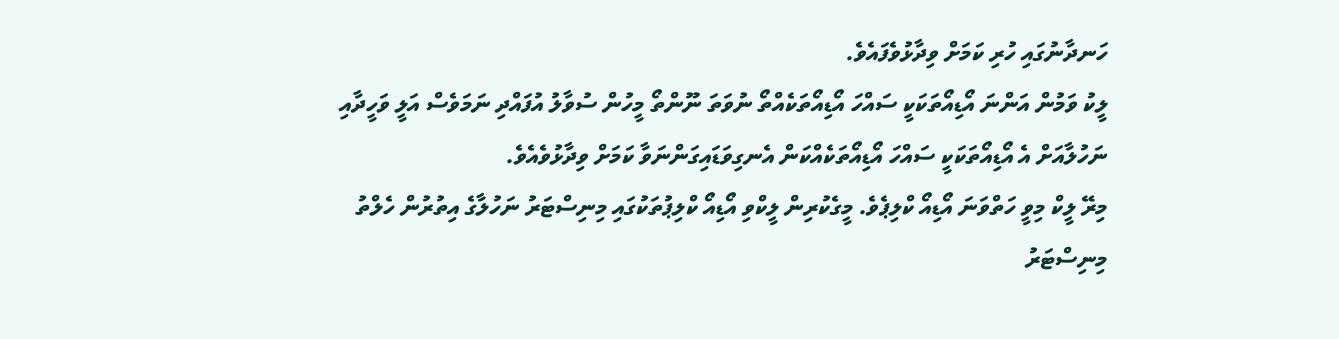ހަނދާނުގައި ހުރި ކަމަށް ވިދާޅުވެފައެވެ.
ލީކު ވަމުން އަންނަ އޯޑިއޯތަކަކީ ސައްހަ އޯޑިއޯތަކެއްތޯ ނުވަތަ ނޫންތޯ މީހުން ސުވާލު އުފައްދި ނަމަވެސް އަލީ ވަހީދާއި ނަހުލާއަށް އެ އޯޑިއޯތަކަކީ ސައްހަ އޯޑިއޯތަކެއްކަން އެނގިވަޑައިގަންނަވާ ކަމަށް ވިދާޅުވެއެވެ.
މިރޭ ލީކް މިވީ ހަތްވަނަ އޯޑިއޯ ކްލިޕެވެ. މީގެކުރިން ލީކްވި އޯޑިއޯ ކްލިޕުތަކުގައި މިނިސްޓަރު ނަހުލާގެ އިތުރުން ހެލްތު މިނިސްޓަރު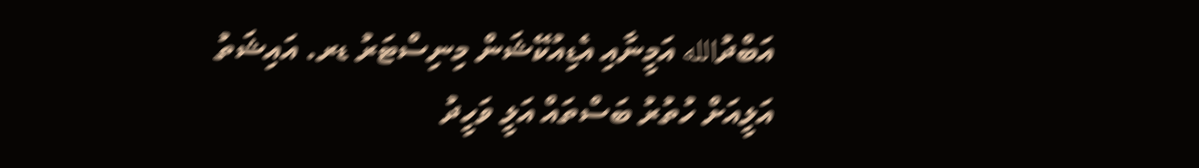އަބްދުالله އަމީނާއި އެޑިއުކޭޝަން މިނިސްޓަރު ޑރ. އައިޝަތު އަލީއަށް ހުތުރު ބަސްތައް އަލީ ވަހީދު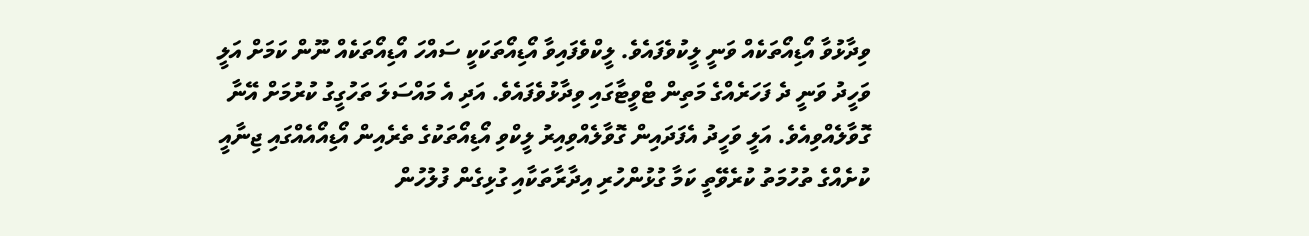ވިދާޅުވާ އޯޑިއޯތަކެއް ވަނީ ލީކުވެފައެވެ. ލީކްވެފައިވާ އޯޑިއޯތަކަކީ ސައްހަ އޯޑިއޯތަކެއް ނޫން ކަމަށް އަލީ ވަހީދު ވަނީ ދެ ފަހަރެއްގެ މަތިން ޓްވީޓާގައި ވިދާޅުވެފައެވެ. އަދި އެ މައްސަލަ ތަހުގީގު ކުރުމަށް އޭނާ ގޮވާލެއްވިއެވެ. އަލީ ވަހީދު އެފަދައިން ގޮވާލެއްވިއިރު ލީކްވި އޯޑިއޯތަކުގެ ތެރެއިން އޯޑިއޯއެއްގައި ޖިނާއީ ކުށެއްގެ ތުހުމަތު ކުރެވޭތީ ކަމާ ގުޅުންހުރި އިދާރާތަކާއި ގުޅިގެން ފުލުހުން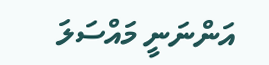އަންނަނީ މައްސަލަ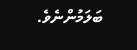ބަލަމުންނެވެ.